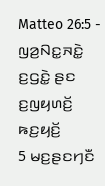Matteo 26:5 - ꤜꤤ꤬ꤡꤢ꤭ꤏꤢꤧ꤭ ꤢ꤬ꤞꤢꤧ꤭ ꤔꤢ ꤢ꤬ꤜꤟꤛꤢꤩ꤬ ꤒꤢ꤬ꤟꤢꤩ꤬
5 ꤗꤢ꤬ꤔꤢꤚꤢꤪ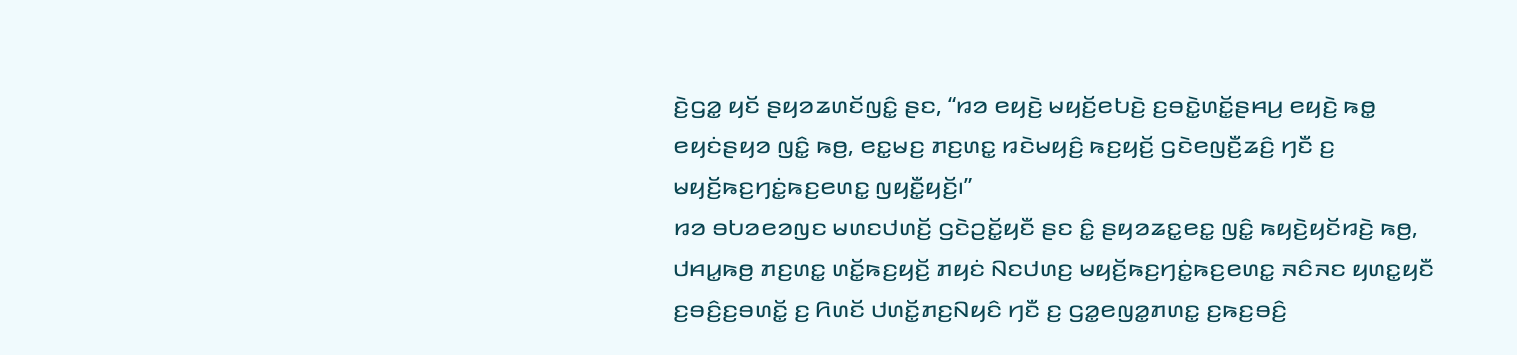ꤢꤧ꤬ꤞꤤ꤭ ꤟꤢꤩ ꤔꤟꤤꤘꤛꤢꤩꤜꤢꤨ꤭ ꤔꤢ, “ꤙꤤ ꤕꤟꤢꤧ꤬ ꤗꤟꤢꤩ꤬ꤕꤝꤢꤧ꤬ ꤢ꤬ꤋꤢꤧ꤭ꤛꤢꤩ꤭ꤔꤌꤣ꤬ ꤕꤟꤢꤧ꤬ ꤒꤥ꤭ ꤕꤟꤢꤦꤔꤟꤤ ꤜꤢꤨ꤭ ꤒꤥ꤬, ꤕꤢ꤭ꤗꤢ꤬ ꤊꤢ꤬ꤛꤢ꤭ ꤙꤢꤧꤗꤟꤢꤨ꤬ ꤒꤢ꤬ꤟꤢꤩ꤬ ꤞꤢꤧꤕꤜꤢꤪ꤬ꤘꤢꤨ꤬ ꤚꤢꤪ ꤢ꤬ ꤗꤟꤢꤩ꤬ꤒꤢ꤬ꤚꤢꤦ꤭ꤒꤢ꤬ꤕꤛꤢ꤭ ꤜꤟꤢꤪ꤭ꤟꤢꤩ꤬꤯”
ꤙꤤ ꤋꤝꤤꤕꤤꤜꤢ ꤗꤛꤢꤓꤛꤢꤩ꤬ ꤞꤢꤧꤑꤢꤩ꤭ꤟꤢꤪ ꤔꤢ ꤢꤨ꤭ ꤔꤟꤤꤘꤢ꤭ꤕꤢ꤭ ꤜꤢꤨ꤭ ꤒꤟꤢꤧ꤬ꤟꤢꤩꤙꤢꤧ꤬ ꤒꤥ꤬, ꤓꤌꤣ꤭ꤒꤥ꤬ ꤊꤢ꤬ꤛꤢ꤭ ꤛꤢꤩ꤭ꤒꤢ꤬ꤟꤢꤩ꤬ ꤊꤟꤢꤦ ꤡꤢꤓꤛꤢ꤬ ꤗꤟꤢꤩ꤬ꤒꤢ꤬ꤚꤢꤦ꤭ꤒꤢ꤬ꤕꤛꤢ꤭ ꤏꤢꤨꤏꤢ ꤟꤛꤢ꤭ꤟꤢꤪ ꤢ꤬ꤋꤢꤨ꤬ꤢ꤬ꤋꤛꤢꤩ꤭ ꤢ꤬ ꤖꤛꤢꤩ ꤓꤛꤢꤩ꤭ꤊꤢ꤬ꤡꤟꤢꤨ ꤚꤢꤪ ꤢ꤬ ꤞꤤ꤭ꤕꤜꤤ꤭ꤊꤛꤢ꤭ ꤢ꤬ꤒꤢ꤬ꤋꤢꤨ꤬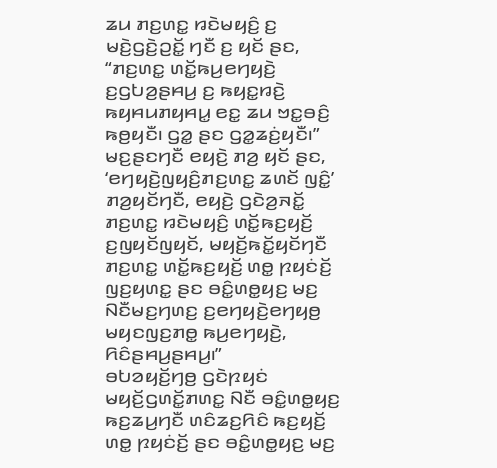ꤘꤣ ꤊꤢ꤬ꤛꤢ꤭ ꤙꤢꤧꤗꤟꤢꤨ꤬ ꤢ꤬ ꤗꤢꤧ꤬ꤞꤢꤧ꤬ꤑꤢꤩ꤭ ꤚꤢꤪ ꤢ꤬ ꤟꤢꤩ ꤔꤢ, “ꤊꤢ꤬ꤛꤢ꤭ ꤛꤢꤩ꤭ꤒꤣ꤬ꤕꤚꤟꤢꤧ꤬ ꤢ꤬ꤞꤝꤤ꤬ꤔꤌꤣ꤬ ꤢ꤬ ꤒꤟꤢ꤭ꤙꤢꤧ꤬ ꤒꤟꤌꤣꤊꤟꤌꤣ꤭ ꤕꤢ꤭ ꤘꤣ ꤠꤢ꤭ꤋꤢꤨ꤬ ꤒꤥ꤬ꤟꤢꤪ꤯ ꤞꤤ꤭ ꤔꤢ ꤞꤤ꤭ꤘꤢꤦ꤬ꤟꤢꤪ꤯”
ꤗꤢ꤬ꤔꤢꤚꤢꤪ ꤕꤟꤢꤧ꤬ ꤊꤤ꤬ ꤟꤢꤩ ꤔꤢ, ‘ꤕꤚꤟꤢꤧ꤬ꤜꤟꤢꤨ꤬ꤊꤢ꤬ꤛꤢ꤭ ꤘꤛꤢꤩ ꤜꤢꤨ꤭’ ꤊꤤ꤬ꤟꤢꤩꤚꤢꤪ, ꤕꤟꤢꤧ꤬ ꤞꤢꤧꤤ꤬ꤏꤢꤩ꤭ ꤊꤢ꤬ꤛꤢ꤭ ꤙꤢꤧꤗꤟꤢꤨ꤬ ꤛꤢꤩ꤭ꤒꤢ꤬ꤟꤢꤩ꤬ ꤢ꤬ꤜꤟꤢꤩꤜꤟꤢꤩ, ꤗꤟꤢꤩ꤬ꤒꤢꤩ꤭ꤟꤢꤩꤚꤢꤪ ꤊꤢ꤬ꤛꤢ꤭ ꤛꤢꤩ꤭ꤒꤢ꤬ꤟꤢꤩ꤬ ꤛꤥ꤭ ꤐꤟꤢꤦꤢꤩ꤬ ꤜꤢ꤬ꤟꤛꤢ꤭ ꤔꤢ ꤋꤢꤨ꤭ꤛꤥ꤭ꤟꤢ꤬ ꤗꤢ꤬ ꤡꤢꤪꤗꤢ꤬ꤚꤛꤢ꤬ ꤢ꤬ꤕꤚꤟꤢꤧ꤬ꤕꤚꤟꤥ꤬ ꤗꤟꤢꤜꤢ꤬ꤊꤥ꤭ ꤒꤣ꤬ꤕꤚꤟꤢꤧ꤬, ꤖꤢꤨꤔꤌꤣ꤬ꤔꤌꤣ꤬꤯”
ꤋꤝꤤꤟꤢꤩ꤬ꤚꤥ꤬ ꤞꤢꤧꤐꤟꤢꤦ ꤗꤟꤢꤩ꤬ꤞꤛꤢꤩ꤭ꤊꤛꤢ꤭ ꤡꤢꤪ ꤋꤢꤨ꤭ꤛꤥ꤭ꤟꤢ꤬ ꤒꤢ꤬ꤘꤣ꤬ꤚꤢꤪ ꤛꤢꤨꤘꤢ꤬ꤖꤢꤨ ꤒꤢ꤬ꤟꤢꤩ꤬ ꤛꤥ꤭ ꤐꤟꤢꤦꤢꤩ꤬ ꤔꤢ ꤋꤢꤨ꤭ꤛꤥ꤭ꤟꤢ꤬ ꤗꤢ꤬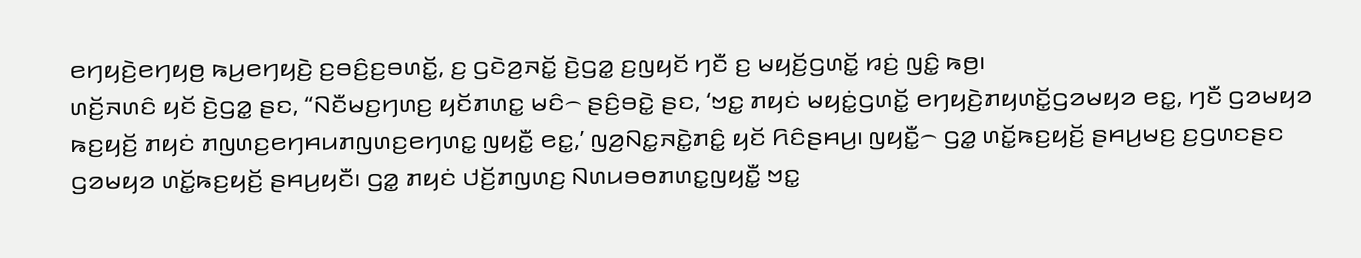ꤕꤚꤟꤢꤧ꤬ꤕꤚꤟꤥ꤬ ꤒꤣ꤬ꤕꤚꤟꤢꤧ꤬ ꤢ꤬ꤋꤢꤨ꤬ꤢ꤬ꤋꤛꤢꤩ꤭, ꤢ꤬ ꤞꤢꤧꤤ꤬ꤏꤢꤩ꤭ ꤢꤧ꤬ꤞꤤ꤭ ꤢ꤬ꤜꤟꤢꤩ ꤚꤢꤪ ꤢ꤬ ꤗꤟꤢꤩ꤬ꤞꤛꤢꤩ꤭ ꤙꤢꤦ꤬ ꤜꤢꤨ꤭ ꤒꤥ꤬꤯
ꤛꤢꤩ꤬ꤏꤛꤢꤨ ꤟꤢꤩ ꤢꤧ꤬ꤞꤤ꤭ ꤔꤢ, “ꤡꤢꤪꤗꤢ꤬ꤚꤛꤢ꤬ ꤟꤢꤩꤊꤛꤢ꤭ ꤗꤢꤨ꤮ ꤔꤢꤨ꤬ꤋꤢꤧ꤭ ꤔꤢ, ‘ꤠꤢ꤭ ꤊꤟꤢꤦ ꤗꤟꤢꤦ꤭ꤞꤛꤢꤩ꤭ ꤕꤚꤟꤢꤧ꤬ꤊꤟꤛꤢꤩ꤭ꤞꤤꤗꤟꤤ ꤕꤢ꤭, ꤚꤢꤪ ꤞꤤꤗꤟꤤ ꤒꤢ꤬ꤟꤢꤩ꤬ ꤊꤟꤢꤦ ꤊꤜꤛꤢ꤬ꤕꤚꤌꤣꤊꤜꤛꤢ꤬ꤕꤚꤛꤢ꤭ ꤜꤟꤢꤪ꤭ ꤕꤢ꤭,’ ꤜꤤ꤬ꤡꤢ꤭ꤏꤢꤧ꤭ꤊꤢꤨ꤭ ꤟꤢꤩ ꤖꤢꤨꤔꤌꤣ꤬꤯ ꤜꤟꤢꤪ꤭꤮ ꤞꤤ꤭ ꤛꤢꤩ꤭ꤒꤢ꤬ꤟꤢꤩ꤬ ꤔꤌꤣ꤬ꤗꤢ꤬ ꤢ꤬ꤞꤛꤢꤔꤢ ꤞꤤꤗꤟꤤ ꤛꤢꤩ꤭ꤒꤢ꤬ꤟꤢꤩ꤬ ꤔꤌꤣ꤬ꤟꤢꤪ꤯ ꤞꤤ꤭ ꤊꤟꤢꤦ ꤓꤢꤩ꤬ꤊꤜꤛꤢ꤬ ꤡꤛꤣꤋꤥꤊꤛꤢ꤭ꤜꤟꤢꤪ꤭ ꤠꤢ꤭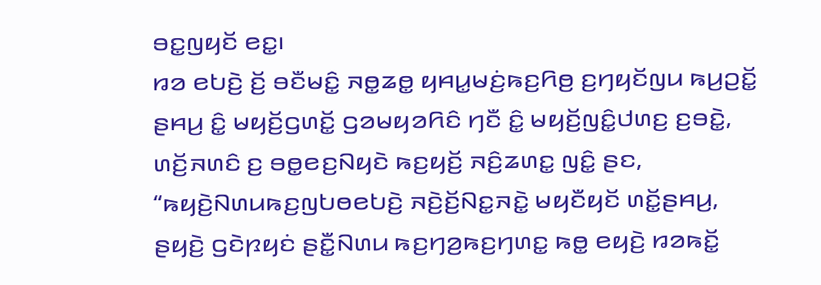ꤋꤢ꤭ꤜꤟꤢꤩ ꤕꤢ꤭꤯
ꤙꤤ ꤕꤝꤢꤧ꤬ ꤢꤩ꤬ ꤋꤢꤪꤗꤢꤨ꤭ ꤏꤥ꤭ꤘꤥ꤭ ꤟꤌꤣ꤭ꤗꤢꤦ꤬ꤒꤢ꤬ꤖꤥ꤬ ꤢ꤬ꤚꤟꤢꤩꤜꤣ ꤒꤣ꤬ꤑꤢꤩ꤭ ꤔꤌꤣ꤬ ꤢꤨ꤭ ꤗꤟꤢꤩ꤬ꤞꤛꤢꤩ꤭ ꤞꤤꤗꤟꤤꤖꤢꤨ ꤚꤢꤪ ꤢꤨ꤭ ꤗꤟꤢꤩ꤬ꤜꤢꤨ꤭ꤓꤛꤢ꤬ ꤢ꤬ꤋꤢꤧ꤭, ꤛꤢꤩ꤬ꤏꤛꤢꤨ ꤢ꤬ ꤋꤥ꤭ꤕꤢ꤬ꤡꤟꤢꤧ ꤒꤢ꤬ꤟꤢꤩ꤬ ꤏꤢꤨ꤬ꤘꤛꤢ꤭ ꤜꤢꤨ꤭ ꤔꤢ, “ꤒꤟꤢꤧ꤬ꤡꤛꤣꤒꤢ꤬ꤜꤝꤥꤕꤝꤢꤧ꤬ ꤏꤢꤧ꤬ꤢꤩ꤬ꤡꤢ꤭ꤏꤢꤧ꤭ ꤗꤟꤢꤪꤟꤢꤩ ꤛꤢꤩ꤭ꤔꤌꤣ꤬, ꤔꤟꤢꤧ꤬ ꤞꤢꤧꤐꤟꤢꤦ ꤔꤢꤪ꤭ꤡꤛꤣ ꤒꤢ꤬ꤚꤤ꤬ꤒꤢ꤬ꤚꤛꤢ꤭ ꤒꤥ꤭ ꤕꤟꤢꤧ꤬ ꤙꤤꤒꤢꤩ꤭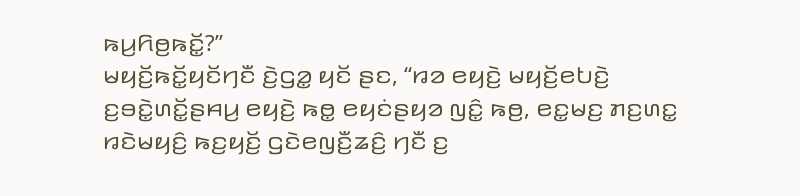ꤒꤣ꤬ꤖꤥ꤬ꤒꤢꤩ꤭?”
ꤗꤟꤢꤩ꤬ꤒꤢꤩ꤭ꤟꤢꤩꤚꤢꤪ ꤢꤧ꤬ꤞꤤ꤭ ꤟꤢꤩ ꤔꤢ, “ꤙꤤ ꤕꤟꤢꤧ꤬ ꤗꤟꤢꤩ꤬ꤕꤝꤢꤧ꤬ ꤢ꤬ꤋꤢꤧ꤭ꤛꤢꤩ꤭ꤔꤌꤣ꤬ ꤕꤟꤢꤧ꤬ ꤒꤥ꤭ ꤕꤟꤢꤦꤔꤟꤤ ꤜꤢꤨ꤭ ꤒꤥ꤬, ꤕꤢ꤭ꤗꤢ꤬ ꤊꤢ꤬ꤛꤢ꤭ ꤙꤢꤧꤗꤟꤢꤨ꤬ ꤒꤢ꤬ꤟꤢꤩ꤬ ꤞꤢꤧꤕꤜꤢꤪ꤬ꤘꤢꤨ꤬ ꤚꤢꤪ ꤢ꤬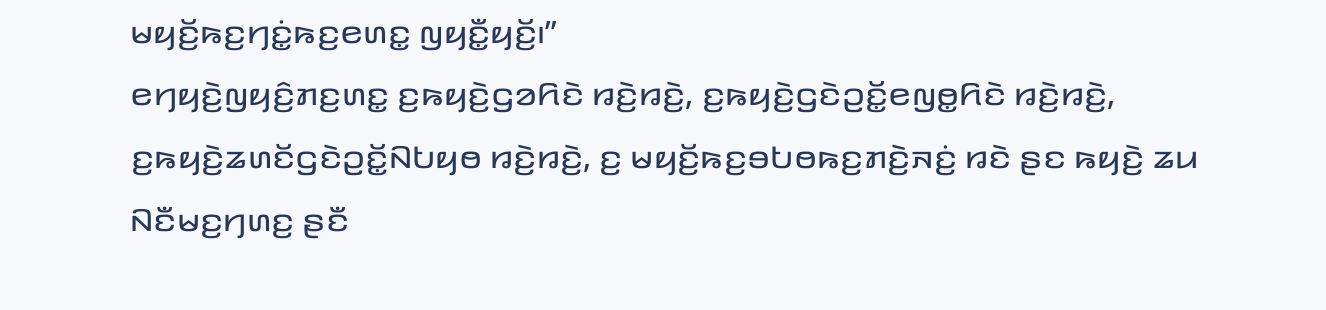ꤗꤟꤢꤩ꤬ꤒꤢ꤬ꤚꤢꤦ꤭ꤒꤢ꤬ꤕꤛꤢ꤭ ꤜꤟꤢꤪ꤭ꤟꤢꤩ꤬꤯”
ꤕꤚꤟꤢꤧ꤬ꤜꤟꤢꤨ꤬ꤊꤢ꤬ꤛꤢ꤭ ꤢ꤬ꤒꤟꤢꤧ꤬ꤞꤤꤖꤢꤧ ꤙꤢꤧ꤬ꤙꤢꤧ꤬, ꤢ꤬ꤒꤟꤢꤧ꤬ꤞꤢꤧꤑꤢꤩ꤭ꤕꤜꤥ꤭ꤖꤢꤧ ꤙꤢꤧ꤬ꤙꤢꤧ꤬, ꤢ꤬ꤒꤟꤢꤧ꤬ꤘꤛꤢꤩꤞꤢꤧꤑꤢꤩ꤭ꤡꤝꤟꤥ ꤙꤢꤧ꤬ꤙꤢꤧ꤬, ꤢ꤬ ꤗꤟꤢꤩ꤬ꤒꤢ꤬ꤋꤝꤥꤒꤢ꤬ꤊꤢꤧ꤬ꤏꤢꤦ꤬ ꤙꤢꤧ ꤔꤢ ꤒꤟꤢꤧ꤬ ꤘꤣ ꤡꤢꤪꤗꤢ꤬ꤚꤛꤢ꤬ ꤔꤢꤪ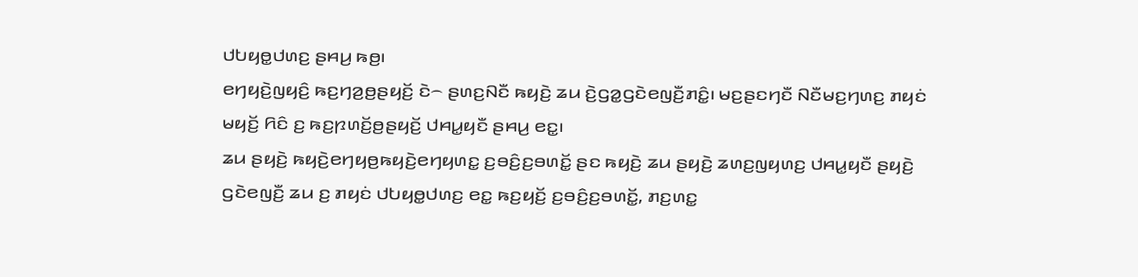ꤓꤝꤟꤥ꤭ꤓꤛꤢ꤬ ꤔꤌꤣ꤬ ꤒꤥ꤬꤯
ꤕꤚꤟꤢꤧ꤬ꤜꤟꤢꤨ꤬ ꤒꤢ꤬ꤚꤤ꤬ꤥ꤬ꤔꤟꤢꤩ꤬ ꤢꤧ꤮ ꤔꤛꤢ꤬ꤡꤢꤪ ꤒꤟꤢꤧ꤬ ꤘꤣ ꤢꤧ꤬ꤞꤤ꤭ꤞꤢꤧꤕꤜꤢꤪ꤬ꤊꤢꤨ꤭꤯ ꤗꤢ꤬ꤔꤢꤚꤢꤪ ꤡꤢꤪꤗꤢ꤬ꤚꤛꤢ꤬ ꤊꤟꤢꤦ ꤗꤟꤢꤩ꤬ ꤖꤢꤨ ꤢ꤬ ꤒꤢ꤬ꤐꤛꤢꤩ꤬ꤥ꤬ꤔꤟꤢꤩ꤬ ꤓꤌꤣ꤭ꤟꤢꤪ ꤔꤌꤣ꤬ ꤕꤢ꤭꤯
ꤘꤣ ꤔꤟꤢꤧ꤬ ꤒꤟꤢꤧ꤬ꤕꤚꤟꤥ꤬ꤒꤟꤢꤧ꤬ꤕꤚꤟꤛꤢ꤭ ꤢ꤬ꤋꤢꤨ꤬ꤢ꤬ꤋꤛꤢꤩ꤭ ꤔꤢ ꤒꤟꤢꤧ꤬ ꤘꤣ ꤔꤟꤢꤧ꤬ ꤘꤛꤢ꤬ꤜꤟꤛꤢ꤬ ꤓꤌꤣ꤭ꤟꤢꤪ ꤔꤟꤢꤧ꤬ ꤞꤢꤧꤕꤜꤢꤪ꤬ ꤘꤣ ꤢ꤬ ꤊꤟꤢꤦ ꤓꤝꤟꤥ꤭ꤓꤛꤢ꤬ ꤕꤢ꤭ ꤒꤢ꤬ꤟꤢꤩ꤬ ꤢ꤬ꤋꤢꤨ꤬ꤢ꤬ꤋꤛꤢꤩ꤭, ꤊꤢ꤬ꤛꤢ꤭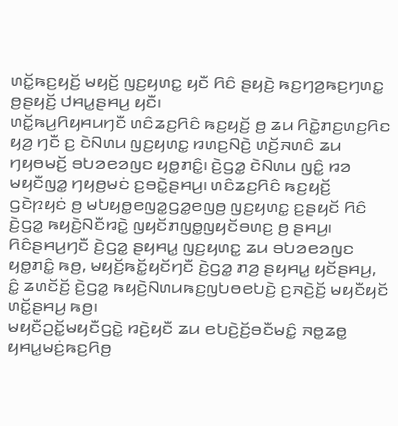ꤛꤢꤩ꤭ꤒꤢ꤬ꤟꤢꤩ꤬ ꤗꤟꤢꤩ꤬ ꤜꤢ꤬ꤟꤛꤢ꤭ ꤟꤢꤪ ꤖꤢꤨ ꤔꤟꤢꤧ꤬ ꤒꤢ꤬ꤚꤤ꤬ꤒꤢ꤬ꤚꤛꤢ꤭ ꤥ꤬ꤔꤟꤢꤩ꤬ ꤓꤌꤣ꤭ꤔꤌꤣ꤬ ꤟꤢꤪ꤯
ꤛꤢꤩ꤭ꤒꤣ꤬ꤖꤟꤌꤣꤚꤢꤪ ꤛꤢꤨꤘꤢ꤬ꤖꤢꤨ ꤒꤢ꤬ꤟꤢꤩ꤬ ꤥ꤬ ꤘꤣ ꤖꤢꤧ꤭ꤊꤢ꤬ꤛꤢ꤬ꤖꤢ ꤟꤤ꤬ ꤚꤢꤪ ꤢ꤬ ꤢꤧꤡꤛꤣ ꤜꤢ꤬ꤟꤛꤢ꤭ ꤙꤛꤢ꤬ꤡꤢꤧ꤬ ꤛꤢꤩ꤬ꤏꤛꤢꤨ ꤘꤣ ꤚꤟꤥꤗꤢꤩ꤬ ꤋꤝꤤꤕꤤꤜꤢ ꤟꤥ꤭ꤊꤢꤨ꤭꤯ ꤢꤧ꤬ꤞꤤ꤭ ꤢꤧꤡꤛꤣ ꤜꤢꤨ꤭ ꤙꤤ ꤗꤟꤢꤪꤜꤤ꤭ ꤚꤟꤥ꤬ꤗꤢꤦ ꤢ꤬ꤋꤢꤧ꤭ꤔꤌꤣ꤬꤯ ꤛꤢꤨꤘꤢ꤬ꤖꤢꤨ ꤒꤢ꤬ꤟꤢꤩ꤬ ꤞꤢꤧꤐꤟꤢꤦ ꤥ꤬ ꤗꤝꤟꤥ꤭ꤕꤜꤤ꤭ꤞꤤ꤭ꤕꤜꤥ꤬ ꤜꤢ꤬ꤟꤛꤢ꤭ ꤢ꤬ꤔꤟꤢꤩ ꤖꤢꤨ ꤢꤧ꤬ꤞꤤ꤭ ꤒꤟꤢꤧ꤬ꤡꤢꤪꤙꤢꤧ꤭ ꤜꤟꤢꤩꤊꤜꤥ꤭ꤜꤟꤢꤩꤋꤛꤢ꤬ ꤥ꤬ ꤔꤌꤣ꤬꤯ ꤖꤢꤨꤔꤌꤣ꤬ꤚꤢꤪ ꤢꤧ꤬ꤞꤤ꤭ ꤔꤟꤌꤣ꤭ ꤜꤢ꤬ꤟꤛꤢ꤭ ꤘꤣ ꤋꤝꤤꤕꤤꤜꤢ ꤟꤥ꤭ꤊꤢꤨ꤭ ꤒꤥ꤬, ꤗꤟꤢꤩ꤬ꤒꤢꤩ꤭ꤟꤢꤩꤚꤢꤪ ꤢꤧ꤬ꤞꤤ꤭ ꤊꤤ꤬ ꤔꤟꤌꤣ꤭ ꤟꤢꤩꤔꤌꤣ꤬, ꤢꤨ꤭ ꤘꤛꤢꤩꤢꤩ꤬ ꤢꤧ꤬ꤞꤤ꤭ ꤒꤟꤢꤧ꤬ꤡꤛꤣꤒꤢ꤬ꤜꤝꤥꤕꤝꤢꤧ꤬ ꤢ꤬ꤏꤢꤧ꤬ꤢꤩ꤬ ꤗꤟꤢꤪꤟꤢꤩ ꤛꤢꤩ꤭ꤔꤌꤣ꤬ ꤒꤥ꤬꤯
ꤗꤟꤢꤪꤑꤢꤩ꤭ꤗꤟꤢꤪꤞꤢꤧ꤭ ꤙꤢꤧ꤬ꤟꤢꤪ ꤘꤣ ꤕꤝꤢꤧ꤬ꤢꤩ꤬ꤋꤢꤪꤗꤢꤨ꤭ ꤏꤥ꤭ꤘꤥ꤭ ꤟꤌꤣ꤭ꤗꤢꤦ꤬ꤒꤢ꤬ꤖꤥ꤬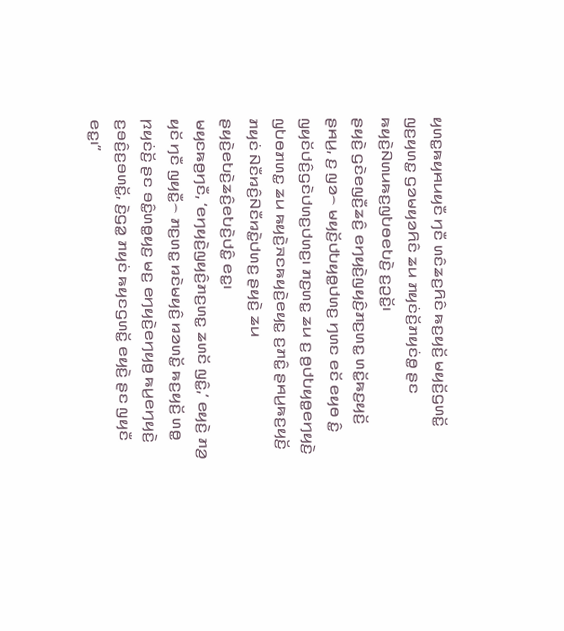ꤟꤛꤢ꤭ꤒꤟꤌꤣꤟꤢꤪ ꤚꤢꤪ ꤛꤢꤨꤘꤢ꤬ꤖꤢꤨ ꤒꤢ꤬ꤟꤢꤩ꤬ ꤗꤟꤢꤩ꤬ꤞꤛꤢꤩ꤭ ꤜꤢ꤬ꤟꤛꤢ꤭ ꤞꤤꤗꤟꤤꤖꤢꤨ ꤘꤣ ꤊꤟꤢꤦꤢꤩ꤬ꤊꤟꤢꤦꤥ꤭ ꤔꤢ ꤒꤟꤢꤧ꤬ꤡꤛꤣꤒꤢ꤬ꤜꤝꤥꤕꤝꤢꤧ꤬ ꤢ꤬ꤑꤢꤩ꤭꤯
ꤔꤟꤢꤧ꤬ ꤞꤢꤧꤕꤜꤢꤪ꤬ꤘꤢꤨ꤬ ꤕꤚꤟꤢꤧ꤬ꤜꤟꤢꤨ꤬ꤊꤢ꤬ꤛꤢ꤭ ꤛꤢꤩ꤭ꤒꤢ꤬ꤟꤢꤩ꤬ ꤔꤌꤣ꤬, ꤢ꤬ ꤜꤤ꤮ ꤗꤟꤢꤩ꤬ꤓꤝꤟꤥ꤭ꤓꤛꤢ꤬ ꤚꤛꤢ ꤕꤢꤩ ꤕꤟꤥ ꤢꤨ꤭ ꤜꤟꤢꤩꤓꤢꤨ꤬ꤞꤢꤧꤓꤛꤢ꤬ꤓꤛꤢ꤬꤯ ꤊꤢ꤬ꤛꤢ꤭ ꤘꤣ ꤢ꤬ ꤥ꤬ꤓꤝꤟꤥ꤭ꤕꤚꤟꤢꤧ꤬ ꤜꤝꤥꤊꤛꤢ꤭ ꤘꤣ ꤒꤟꤢꤧ꤬ꤏꤢꤒꤟꤢꤧ꤬ꤕꤟꤢ꤭ ꤢ꤬ꤊꤢꤨ꤭ ꤔꤌꤣ꤬ꤒꤢ꤬ꤟꤢꤩ꤬ ꤊꤟꤢꤦ ꤡꤢꤪꤙꤢꤨ꤬ꤡꤢꤪꤙꤢꤧ꤭ꤓꤛꤢ꤬ ꤔꤟꤢꤧ꤬ ꤘꤣ ꤔꤟꤢꤧ꤬ꤕꤝꤢꤧ꤬ꤘꤢꤨ꤬ꤕꤝꤢꤧ꤬ꤓꤢꤨ꤭ ꤕꤢ꤭꤯
ꤗꤟꤢꤒꤥ꤬ꤚꤢꤪ, ‘ꤕꤚꤟꤢꤧ꤬ꤜꤟꤢꤨ꤬ꤊꤢ꤬ꤛꤢ꤭ ꤘꤛꤢꤩ ꤜꤢꤨ꤭,’ ꤕꤟꤢꤧ꤬ ꤊꤤ꤬ ꤟꤢꤩ ꤚꤢꤪ ꤜꤟꤢꤪ꤭꤮ ꤊꤢ꤬ꤛꤢ꤭ ꤙꤢꤧꤗꤟꤢꤨ꤬ ꤙꤤꤛꤢꤩ꤭ ꤒꤢ꤬ꤟꤢꤩ꤬ ꤛꤥ꤭ ꤐꤟꤢꤦꤢꤩ꤬ ꤔꤢ ꤋꤢꤨ꤭ꤛꤥ꤭ꤟꤢ꤬ ꤗꤢ꤬ ꤕꤚꤟꤢꤧ꤬ꤕꤚꤟꤥ꤬ ꤒꤣ꤬ꤕꤚꤟꤢꤧ꤬ ꤢ꤬ꤋꤢꤨ꤬ꤢ꤬ꤋꤛꤢꤩ꤭, ꤢꤧ꤬ꤞꤤ꤭ ꤊꤟꤢꤦ ꤒꤟꤢꤞꤛꤢꤩ꤭ ꤕꤟꤢꤧ꤬ ꤔꤢ ꤜꤟꤢꤪ ꤕꤢ꤭꤯”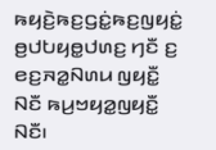ꤒꤟꤢꤧ꤬ꤒꤢ꤬ꤞꤢꤦ꤭ꤒꤢ꤬ꤜꤟꤢꤦ꤭ ꤥ꤬ꤓꤝꤟꤥ꤭ꤓꤛꤢ꤬ ꤚꤢꤪ ꤢ꤬ ꤕꤢ꤬ꤏꤤ꤭ꤡꤛꤣ ꤜꤟꤢꤪ꤭ ꤡꤢꤪ ꤒꤣ꤬ꤠꤟꤤ꤭ꤜꤟꤢꤪ꤭ ꤡꤢꤪ꤯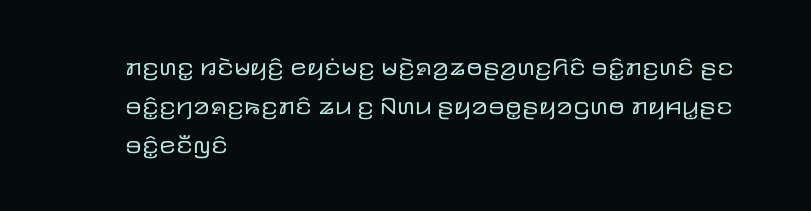ꤊꤢ꤬ꤛꤢ꤭ ꤙꤢꤧꤗꤟꤢꤨ꤬ ꤕꤟꤢꤦꤗꤢ꤬ ꤗꤢꤧ꤬ꤎꤤ꤬ꤘꤥꤔꤤ꤬ꤛꤢ꤬ꤖꤢꤨ ꤋꤢꤨ꤭ꤊꤢ꤬ꤛꤢꤨ ꤔꤢ ꤋꤢꤨ꤭ꤢ꤬ꤚꤤꤎꤢ꤬ꤒꤢ꤬ꤊꤢꤨ ꤘꤣ ꤢ꤬ ꤡꤛꤣ ꤔꤟꤤꤋꤥ꤭ꤔꤟꤤꤞꤛꤥ ꤊꤟꤌꤣ꤭ꤔꤢ ꤋꤢꤨ꤭ꤕꤢꤪꤜꤢꤨ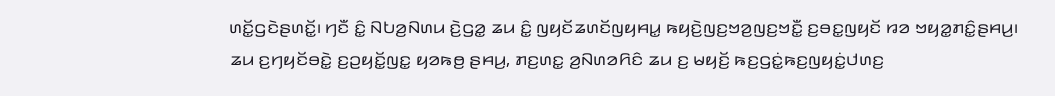ꤛꤢꤩ꤭ꤞꤢꤧꤔꤛꤢꤩ꤭꤯ ꤚꤢꤪ ꤢꤨ꤭ ꤡꤝꤤ꤬ꤡꤛꤣ ꤢꤧ꤬ꤞꤤ꤭ ꤘꤣ ꤢꤨ꤭ ꤜꤟꤢꤩꤘꤛꤢꤩꤜꤟꤌꤣ꤭ ꤒꤟꤢꤧ꤬ꤜꤢ꤬ꤠꤤ꤬ꤜꤢ꤬ꤠꤢꤪ꤭ ꤢ꤬ꤋꤢ꤭ꤜꤟꤢꤩ ꤙꤤ ꤠꤟꤤ꤭ꤊꤢꤨ꤭ꤔꤌꤣ꤬꤯
ꤘꤣ ꤢ꤬ꤚꤟꤢꤩꤋꤢꤧ꤭ ꤢ꤬ꤑꤟꤢꤩ꤭ꤜꤢ꤭ ꤟꤤꤒꤥ꤬ ꤔꤌꤣ꤬, ꤊꤢ꤬ꤛꤢ꤭ ꤤ꤬ꤡꤛꤤꤖꤢꤨ ꤘꤣ ꤢ꤬ ꤗꤟꤢꤩ꤬ ꤒꤢ꤬ꤞꤢꤦ꤭ꤒꤢ꤬ꤜꤟꤢꤦ꤭ꤓꤛꤢ꤬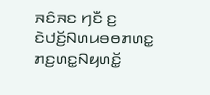ꤏꤢꤨꤏꤢ ꤚꤢꤪ ꤢ꤬ ꤢꤧꤓꤢꤩ꤬ꤡꤛꤣꤋꤥꤊꤛꤢ꤭ ꤊꤢ꤬ꤛꤢ꤭ꤡꤟꤛꤢꤩ꤭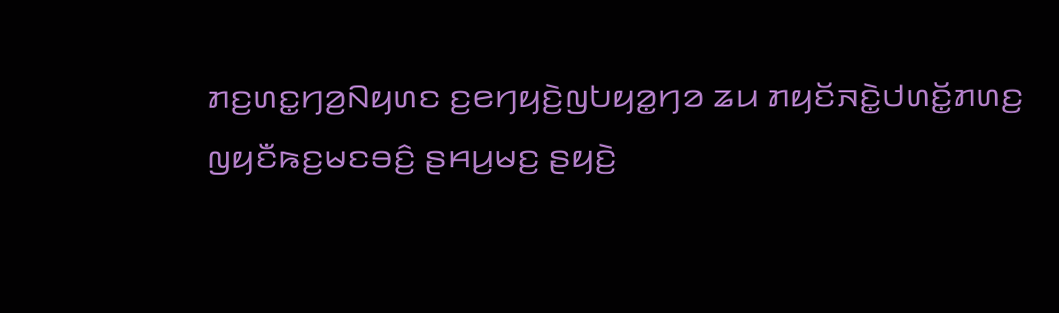ꤊꤢ꤬ꤛꤢ꤭ꤚꤤ꤬ꤡꤟꤛꤢ ꤢ꤬ꤕꤚꤟꤢꤧ꤬ꤜꤝꤟꤤ꤭ꤚꤤ ꤘꤣ ꤊꤟꤢꤩꤏꤢꤧ꤭ꤓꤛꤢꤩ꤭ꤊꤛꤢ꤬ ꤜꤟꤢꤪꤒꤢ꤬ꤗꤢꤋꤢꤨ꤬ ꤔꤌꤣ꤬ꤗꤢ꤬ ꤔꤟꤢꤧ꤬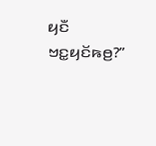ꤟꤢꤪ ꤠꤢ꤭ꤟꤢꤩꤒꤥ꤬?”